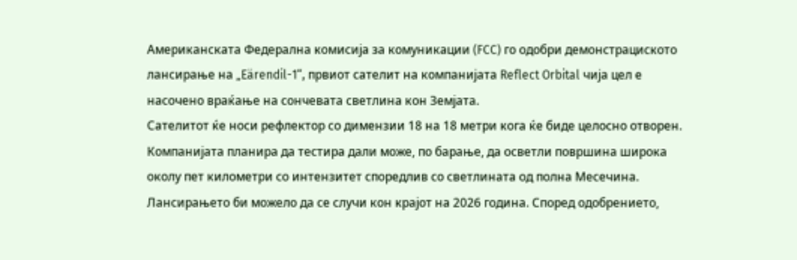Американската Федерална комисија за комуникации (FCC) го одобри демонстрациското лансирање на „Eärendil-1“, првиот сателит на компанијата Reflect Orbital чија цел е насочено враќање на сончевата светлина кон Земјата.
Сателитот ќе носи рефлектор со димензии 18 на 18 метри кога ќе биде целосно отворен. Компанијата планира да тестира дали може, по барање, да осветли површина широка околу пет километри со интензитет споредлив со светлината од полна Месечина.
Лансирањето би можело да се случи кон крајот на 2026 година. Според одобрението,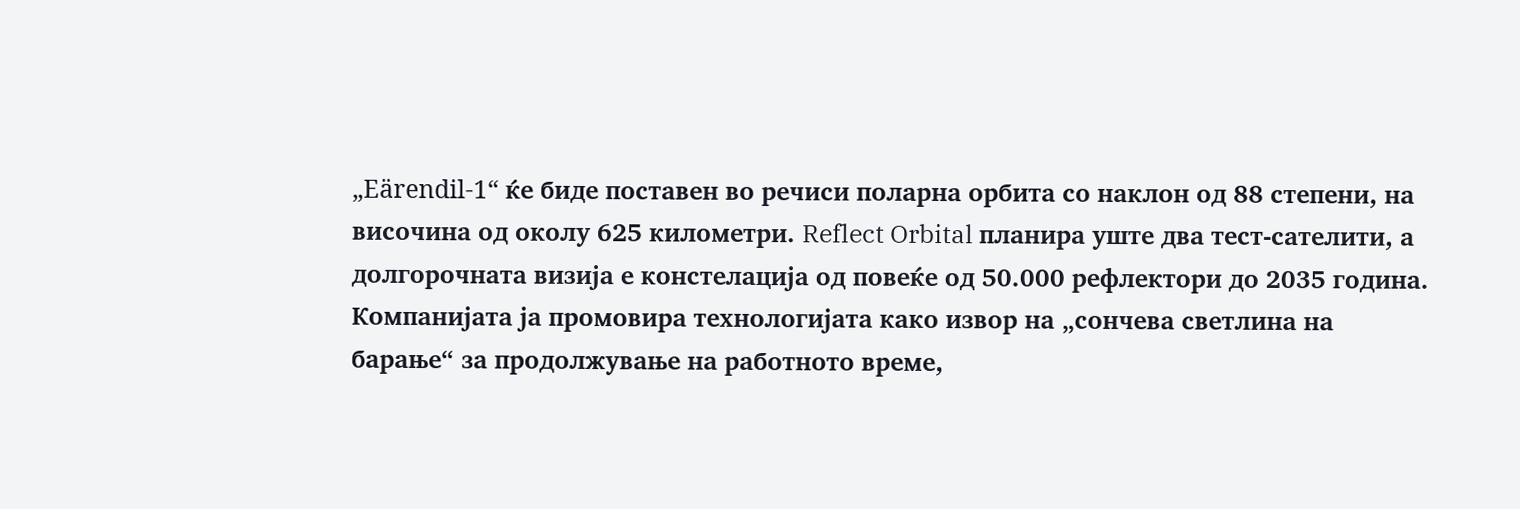„Eärendil-1“ ќе биде поставен во речиси поларна орбита со наклон од 88 степени, на височина од околу 625 километри. Reflect Orbital планира уште два тест-сателити, а долгорочната визија е констелација од повеќе од 50.000 рефлектори до 2035 година.
Компанијата ја промовира технологијата како извор на „сончева светлина на барање“ за продолжување на работното време,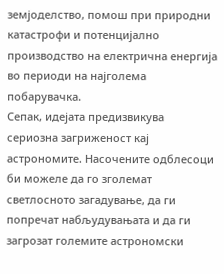земјоделство, помош при природни катастрофи и потенцијално производство на електрична енергија во периоди на најголема побарувачка.
Сепак, идејата предизвикува сериозна загриженост кај астрономите. Насочените одблесоци би можеле да го зголемат светлосното загадување, да ги попречат набљудувањата и да ги загрозат големите астрономски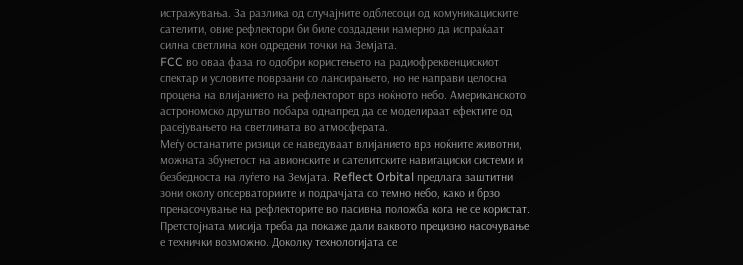истражувања. За разлика од случајните одблесоци од комуникациските сателити, овие рефлектори би биле создадени намерно да испраќаат силна светлина кон одредени точки на Земјата.
FCC во оваа фаза го одобри користењето на радиофреквенцискиот спектар и условите поврзани со лансирањето, но не направи целосна процена на влијанието на рефлекторот врз ноќното небо. Американското астрономско друштво побара однапред да се моделираат ефектите од расејувањето на светлината во атмосферата.
Меѓу останатите ризици се наведуваат влијанието врз ноќните животни, можната збунетост на авионските и сателитските навигациски системи и безбедноста на луѓето на Земјата. Reflect Orbital предлага заштитни зони околу опсерваториите и подрачјата со темно небо, како и брзо пренасочување на рефлекторите во пасивна положба кога не се користат.
Претстојната мисија треба да покаже дали ваквото прецизно насочување е технички возможно. Доколку технологијата се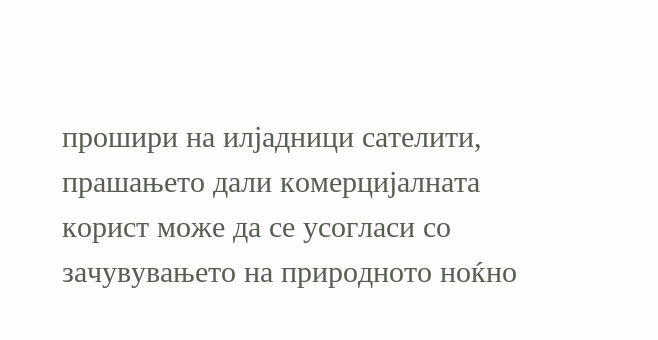прошири на илјадници сателити, прашањето дали комерцијалната корист може да се усогласи со зачувувањето на природното ноќно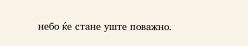небо ќе стане уште поважно.